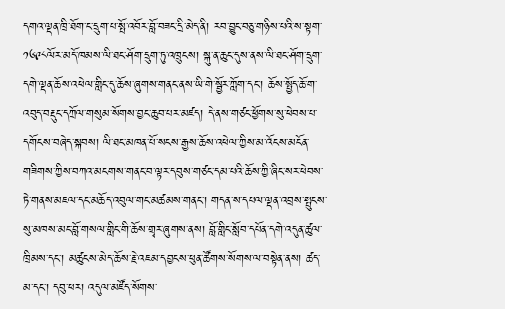དགའ་ལྡན་ཁྲི་ཐོག་ང་དྲུག་པ་སྤོ་འབོར་བློ་བཟང་དྲི་མེད་ནི། རབ་བྱུང་བཅུ་གཉིས་པའི་ས་སྟག་༡༦༩༨ལོར་མདོ་ཁམས་ལི་ཐང་ཤོག་དྲུག་ཏུ་འཁྲུངས། སྐུ་ན་ཆུང་དུས་ནས་ལི་ཐང་ཤོག་དྲུག་དགེ་ལྡན་ཆོས་འཕེལ་གླིང་དུ་ཆོས་ཞུགས་གནང་ནས་ཡི་གེ་སྦྱོར་ཀློག་དང་། ཆོས་སྤྱོད་ཆོ་ག་འབུད་བརྡུང་དཀྲོལ་གསུམ་སོགས་བྱང་ཆུབ་པར་མཛད། དེ་ནས་གཙང་ཕྱོགས་སུ་ཕེབས་པ་དགོངས་བཞེད་སྐབས། ལི་ཐང་མཁན་པོ་སངས་རྒྱས་ཆོས་འཕེལ་ཀྱིས་མ་འོངས་མངོན་གཟིགས་ཀྱིས་བཀའ་མངགས་གནང་བ་ལྟར་དབུས་གཙང་དམ་པའི་ཆོས་ཀྱི་ཞིང་སར་ཕེབས་ཏེ་གནས་མཇལ་དང་མཆོད་འབུལ་གང་མཚམས་གནང་། གདན་ས་དཔལ་ལྡན་འབྲས་སྤུངས་སུ་མཁས་མང་བློ་གསལ་གླིང་གི་ཆོས་གྲྭར་ཞུགས་ནས། བློ་གླིང་སློབ་དཔོན་དགེ་འདུན་ཚུལ་ཁྲིམས་དང་། མཚུངས་མེད་ཆོས་རྗེ་འཇམ་དབྱངས་ཕུན་ཚོགས་སོགས་ལ་བསྟེན་ནས། ཚད་མ་དང་། དབུ་ཕར། འདུལ་མཛོད་སོགས་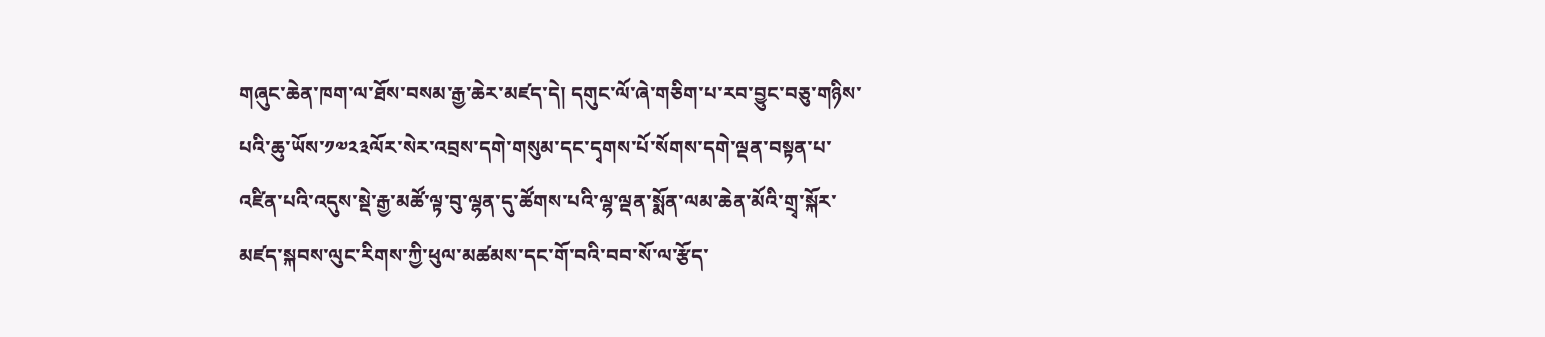གཞུང་ཆེན་ཁག་ལ་ཐོས་བསམ་རྒྱ་ཆེར་མཛད་དེ། དགུང་ལོ་ཞེ་གཅིག་པ་རབ་བྱུང་བཅུ་གཉིས་པའི་ཆུ་ཡོས་༡༧༢༣ལོར་སེར་འབྲས་དགེ་གསུམ་དང་དྭགས་པོ་སོགས་དགེ་ལྡན་བསྟན་པ་འཛིན་པའི་འདུས་སྡེ་རྒྱ་མཚོ་ལྟ་བུ་ལྷན་དུ་ཚོགས་པའི་ལྷ་ལྡན་སྨོན་ལམ་ཆེན་མོའི་གྲྭ་སྐོར་མཛད་སྐབས་ལུང་རིགས་ཀྱི་ཕུལ་མཚམས་དང་གོ་བའི་བབ་སོ་ལ་རྩོད་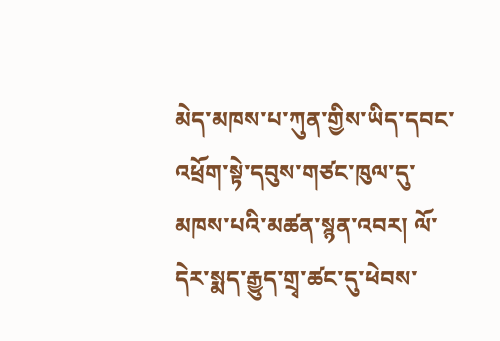མེད་མཁས་པ་ཀུན་གྱིས་ཡིད་དབང་འཕྲོག་སྟེ་དབུས་གཙང་ཁུལ་དུ་མཁས་པའི་མཚན་སྙན་འབར། ལོ་དེར་སྨད་རྒྱུད་གྲྭ་ཚང་དུ་ཕེབས་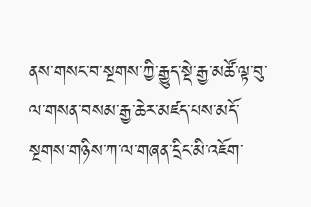ནས་གསང་བ་སྔགས་ཀྱི་རྒྱུད་སྡེ་རྒྱ་མཚོ་ལྟ་བུ་ལ་གསན་བསམ་རྒྱ་ཆེར་མཛད་པས་མདོ་སྔགས་གཉིས་ཀ་ལ་གཞན་དྲིང་མི་འཇོག་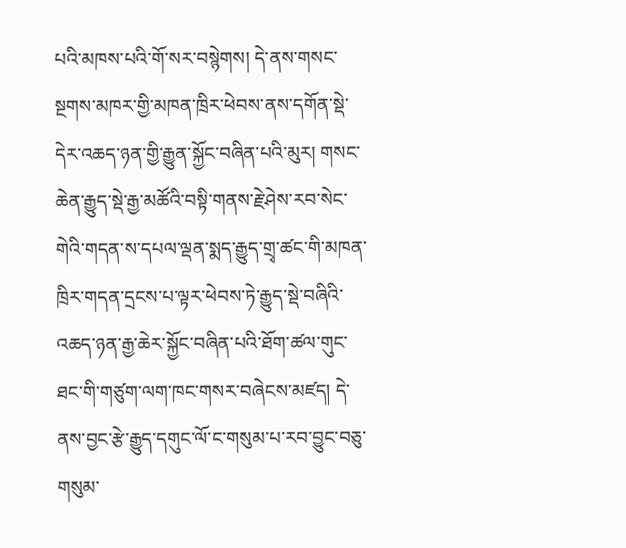པའི་མཁས་པའི་གོ་སར་བསྙེགས། དེ་ནས་གསང་སྔགས་མཁར་གྱི་མཁན་ཁྲིར་ཕེབས་ནས་དགོན་སྡེ་དེར་འཆད་ཉན་གྱི་རྒྱུན་སྐྱོང་བཞིན་པའི་མུར། གསང་ཆེན་རྒྱུད་སྡེ་རྒྱ་མཚོའི་བསྟི་གནས་རྗེ་ཤེས་རབ་སེང་གེའི་གདན་ས་དཔལ་ལྡན་སྨད་རྒྱུད་གྲྭ་ཚང་གི་མཁན་ཁྲིར་གདན་དྲངས་པ་ལྟར་ཕེབས་ཏེ་རྒྱུད་སྡེ་བཞིའི་འཆད་ཉན་རྒྱ་ཆེར་སྐྱོང་བཞིན་པའི་ཐོག་ཚལ་གུང་ཐང་གི་གཙུག་ལག་ཁང་གསར་བཞེངས་མཛད། དེ་ནས་བྱང་རྩེ་རྒྱུད་དགུང་ལོ་ང་གསུམ་པ་རབ་བྱུང་བཅུ་གསུམ་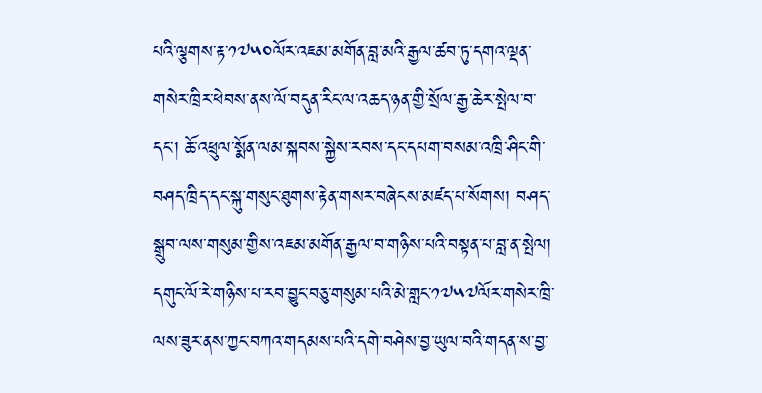པའི་ལྕགས་རྟ་༡༧༥༠ལོར་འཇམ་མགོན་བླ་མའི་རྒྱལ་ཚབ་ཏུ་དགའ་ལྡན་གསེར་ཁྲིར་ཕེབས་ནས་ལོ་བདུན་རིང་ལ་འཆད་ཉན་གྱི་སྲོལ་རྒྱ་ཆེར་སྤེལ་བ་དང་། ཆོ་འཕྲུལ་སྨོན་ལམ་སྐབས་སྐྱེས་རབས་དང་དཔག་བསམ་འཁྲི་ཤིང་གི་བཤད་ཁྲིད་དང་སྐུ་གསུང་ཐུགས་རྟེན་གསར་བཞེངས་མཛད་པ་སོགས། བཤད་སྒྲུབ་ལས་གསུམ་གྱིས་འཇམ་མགོན་རྒྱལ་བ་གཉིས་པའི་བསྟན་པ་བླ་ན་སྤེལ། དགུང་ལོ་རེ་གཉིས་པ་རབ་བྱུང་བཅུ་གསུམ་པའི་མེ་གླང་༡༧༥༧ལོར་གསེར་ཁྲི་ལས་ཟུར་ནས་ཀྱང་བཀའ་གདམས་པའི་དགེ་བཤེས་བྱ་ཡུལ་བའི་གདན་ས་བྱ་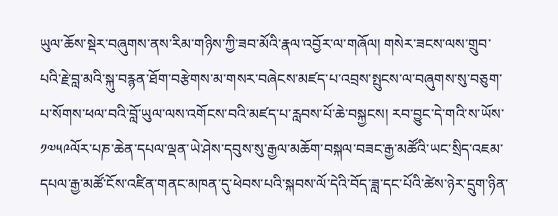ཡུལ་ཆོས་སྡེར་བཞུགས་ནས་རིམ་གཉིས་ཀྱི་ཟབ་མོའི་རྣལ་འབྱོར་ལ་གཞོལ། གསེར་ཟངས་ལས་གྲུབ་པའི་རྗེ་བླ་མའི་སྐུ་བརྙན་ཐོག་བརྩེགས་མ་གསར་བཞེངས་མཛད་པ་འབྲས་སྤུངས་ལ་བཞུགས་སུ་བཅུག་པ་སོགས་ཕལ་བའི་བློ་ཡུལ་ལས་འགོངས་བའི་མཛད་པ་རླབས་པོ་ཆེ་བསྐྱངས། རབ་བྱུང་དེ་གའི་ས་ཡོས་༡༧༥༩ལོར་པཎ་ཆེན་དཔལ་ལྡན་ཡེ་ཤེས་དབུས་སུ་རྒྱལ་མཆོག་བསྐལ་བཟང་རྒྱ་མཚོའི་ཡང་སྲིད་འཇམ་དཔལ་རྒྱ་མཚོ་ངོས་འཛིན་གནང་མཁན་དུ་ཕེབས་པའི་སྐབས་ལོ་དེའི་བོད་ཟླ་དང་པོའི་ཚེས་ཉེར་དྲུག་ཉིན་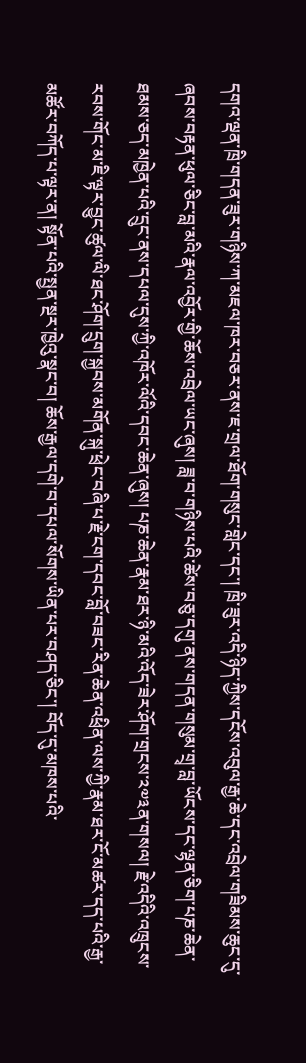དགའ་ལྡན་ཁྲི་གདན་ཟུར་གཉིས་ཀ་མཇལ་ཁར་བཅར་ནས་ཇ་གྲལ་ཐོག་གསུང་གླེང་དང་། ཁྲི་ཟུར་འདི་ཉིད་ཀྱིས་དངོས་འབུལ་རྒྱ་ཆེ་དང་འབྲེལ་གཟིམས་ཆུང་དུ་ཞབས་བརྟན་ཕུལ་ཅིང་བླ་མའི་རྣལ་འབྱོར་གྱི་ཆོས་འབྲེལ་ཡང་ཞུས། ཟླ་བ་གཉིས་པའི་ཚེས་བཅུ་དགུ་ནས་གདན་གསུམ་གྲྭ་བླ་ཡོངས་དང་ལྷན་ཅིག་པཎ་ཆེན་ཐམས་ཅད་མཁྱེན་པའི་དྲུང་ནས་དཔལ་དུས་ཀྱི་འཁོར་ལོའི་དབང་ཆེན་ཞུས། པཎ་ཆེན་རྣམ་ཐར་ཉི་མའི་འོད་ཟེར་ཤོག་གྲངས་༢༧༣ན་གསལ། རྗེ་འདིའི་འཁྲུངས་རབས་གོང་མ་ཇི་ལྟར་བྱུང་ཚུལ་ལི་ཐང་ཤོག་དྲུག་སྐྱབས་མགོན་སྐུ་ཕྲེང་བཞི་པ་རྗེ་ངག་དབང་བློ་བཟང་རིན་ཆེན་འཕྲིན་ལས་ཀྱི་རྣམ་ཐར་ངོ་མཚར་དད་པའི་རྒྱ་མཚོར་བཀོད་པ་ལྟར་ན། སྟོན་པའི་སྤྱན་སྔར་ཁྱེའུ་སྣང་བ། ཆོས་རྒྱལ་དགེ་བ་དཔལ་སོགས་ཡིན་པར་བཤད་ཅིང་། བོད་དུ་མཁས་པའི་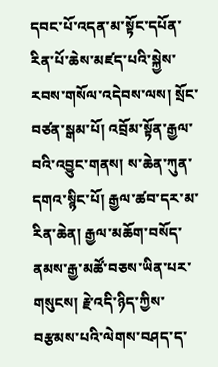དབང་པོ་འདན་མ་སྟོང་དཔོན་རིན་པོ་ཆེས་མཛད་པའི་སྐྱེས་རབས་གསོལ་འདེབས་ལས། སྲོང་བཙན་སྒམ་པོ། འབྲོམ་སྟོན་རྒྱལ་བའི་འབྱུང་གནས། ས་ཆེན་ཀུན་དགའ་སྙིང་པོ། རྒྱལ་ཚབ་དར་མ་རིན་ཆེན། རྒྱལ་མཆོག་བསོད་ནམས་རྒྱ་མཚོ་བཅས་ཡིན་པར་གསུངས། རྗེ་འདི་ཉིད་ཀྱིས་བརྩམས་པའི་ལེགས་བཤད་ད་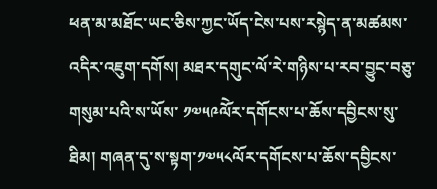ཕན་མ་མཐོང་ཡང་ཅིས་ཀྱང་ཡོད་ངེས་པས་རསྙེད་ན་མཚམས་འདིར་འཇུག་དགོས། མཐར་དགུང་ལོ་རེ་གཉིས་པ་རབ་བྱུང་བཅུ་གསུམ་པའི་ས་ཡོས་ ༡༧༥༩ལོེར་དགོངས་པ་ཆོས་དབྱིངས་སུ་ཐིམ། གཞན་དུ་ས་སྟག་༡༧༥༨ལོར་དགོངས་པ་ཆོས་དབྱིངས་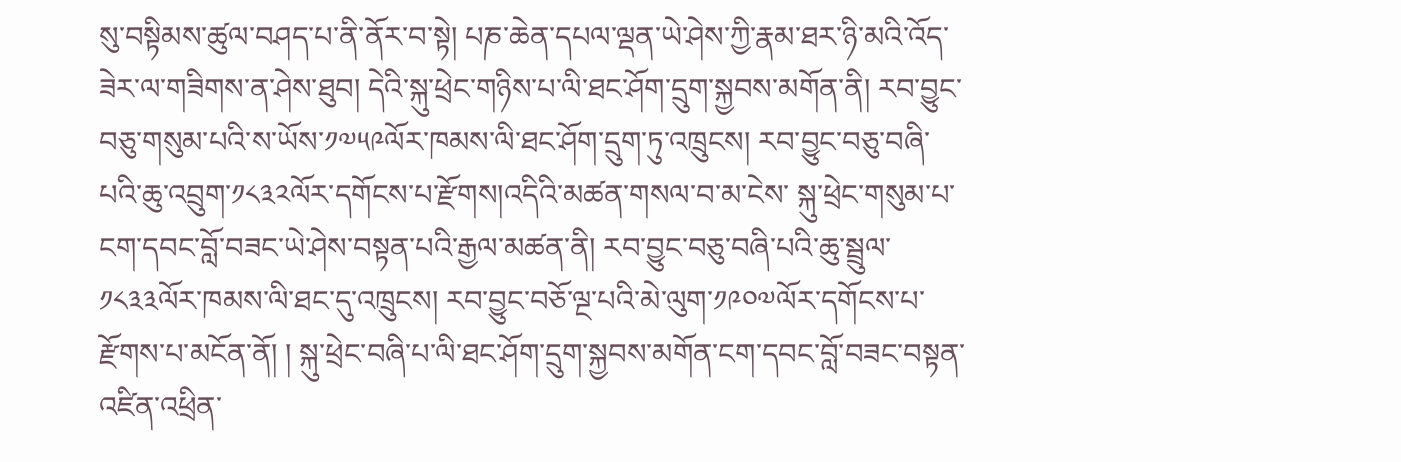སུ་བསྟིམས་ཚུལ་བཤད་པ་ནི་ནོར་བ་སྟེ། པཎ་ཆེན་དཔལ་ལྡན་ཡེ་ཤེས་ཀྱི་རྣམ་ཐར་ཉི་མའི་འོད་ཟེར་ལ་གཟིགས་ན་ཤེས་ཐུབ། དེའི་སྐུ་ཕྲེང་གཉིས་པ་ལི་ཐང་ཤོག་དྲུག་སྐྱབས་མགོན་ནི། རབ་བྱུང་བཅུ་གསུམ་པའི་ས་ཡོས་༡༧༥༩ལོར་ཁམས་ལི་ཐང་ཤོག་དྲུག་ཏུ་འཁྲུངས། རབ་བྱུང་བཅུ་བཞི་པའི་ཆུ་འབྲུག་༡༨༣༢ལོར་དགོངས་པ་རྫོགས།འདིའི་མཚན་གསལ་བ་མ་ངེས་ སྐུ་ཕྲེང་གསུམ་པ་ངག་དབང་བློ་བཟང་ཡེ་ཤེས་བསྟན་པའི་རྒྱལ་མཚན་ནི། རབ་བྱུང་བཅུ་བཞི་པའི་ཆུ་སྦྲུལ་༡༨༣༣ལོར་ཁམས་ལི་ཐང་དུ་འཁྲུངས། རབ་བྱུང་བཅོ་ལྔ་པའི་མེ་ལུག་༡༩༠༧ལོར་དགོངས་པ་རྫོགས་པ་མངོན་ནོ། ། སྐུ་ཕྲེང་བཞི་པ་ལི་ཐང་ཤོག་དྲུག་སྐྱབས་མགོན་ངག་དབང་བློ་བཟང་བསྟན་འཛིན་འཕྲིན་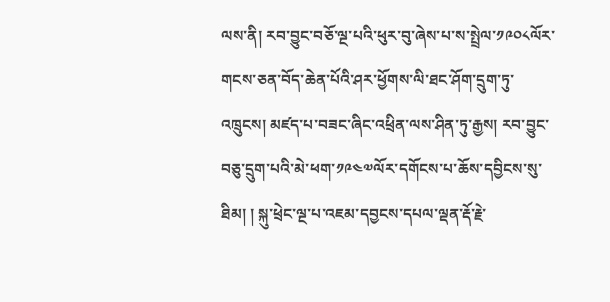ལས་ནི། རབ་བྱུང་བཅོ་ལྔ་པའི་ཕུར་བུ་ཞེས་པ་ས་སྤྲེལ་༡༩༠༨ལོར་གངས་ཅན་བོད་ཆེན་པོའི་ཤར་ཕྱོགས་ལི་ཐང་ཤོག་དྲུག་ཏུ་འཁྲུངས། མཛད་པ་བཟང་ཞིང་འཕྲིན་ལས་ཤིན་ཏུ་རྒྱས། རབ་བྱུང་བཅུ་དྲུག་པའི་མེ་ཕག་༡༩༤༧ལོར་དགོངས་པ་ཆོས་དབྱིངས་སུ་ཐིམ། ། སྐུ་ཕྲེང་ལྔ་པ་འཇམ་དབྱངས་དཔལ་ལྡན་རྡོ་རྗེ་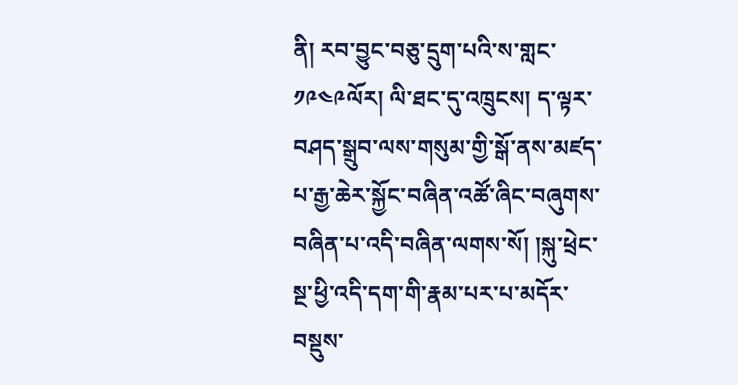ནི། རབ་བྱུང་བཅུ་དྲུག་པའི་ས་གླང་༡༩༤༩ལོར། ལི་ཐང་དུ་འཁྲུངས། ད་ལྟར་བཤད་སྒྲུབ་ལས་གསུམ་གྱི་སྒོ་ནས་མཛད་པ་རྒྱ་ཆེར་སྐྱོང་བཞིན་འཚོ་ཞིང་བཞུགས་བཞིན་པ་འདི་བཞིན་ལགས་སོ། །སྐུ་ཕྲེང་སྔ་ཕྱི་འདི་དག་གི་རྣམ་པར་པ་མདོར་བསྡུས་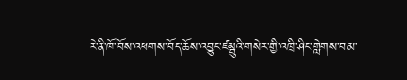རེ་ནི་ཁོ་བོས་འཕགས་བོད་ཆོས་འབྱུང་ཛམྦུའི་གསེར་གྱི་འཁྲི་ཤིང་གླེགས་བམ་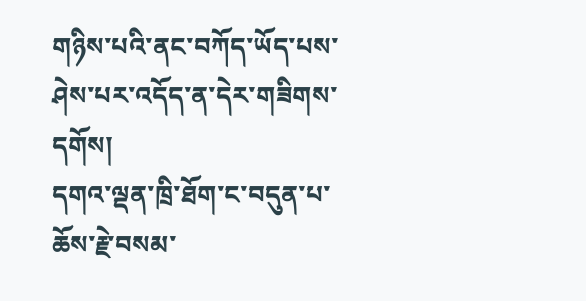གཉིས་པའི་ནང་བཀོད་ཡོད་པས་ཤེས་པར་འདོད་ན་དེར་གཟིགས་དགོས།
དགའ་ལྡན་ཁྲི་ཐོག་ང་བདུན་པ་ཆོས་རྗེ་བསམ་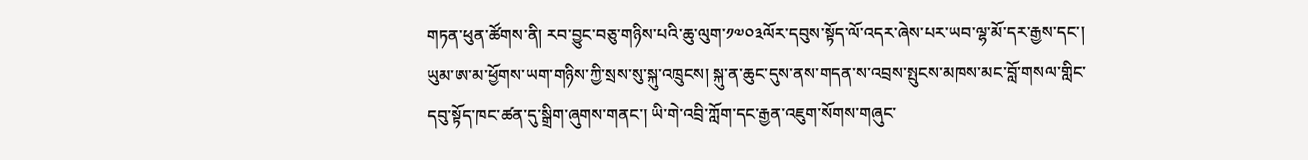གཏན་ཕུན་ཚོགས་ནི། རབ་བྱུང་བཅུ་གཉིས་པའི་ཆུ་ལུག་༡༧༠༣ལོར་དབུས་སྟོད་ལོ་འདར་ཞེས་པར་ཡབ་ལྷ་མོ་དར་རྒྱས་དང་། ཡུམ་ཨ་མ་ཕྱོགས་ཡག་གཉིས་ཀྱི་སྲས་སུ་སྐུ་འཁྲུངས། སྐུ་ན་ཆུང་དུས་ནས་གདན་ས་འབྲས་སྤུངས་མཁས་མང་བློ་གསལ་གླིང་དབུ་སྟོད་ཁང་ཚན་དུ་སྒྲིག་ཞུགས་གནང་། ཡི་གེ་འབྲི་ཀློག་དང་རྒྱན་འཇུག་སོགས་གཞུང་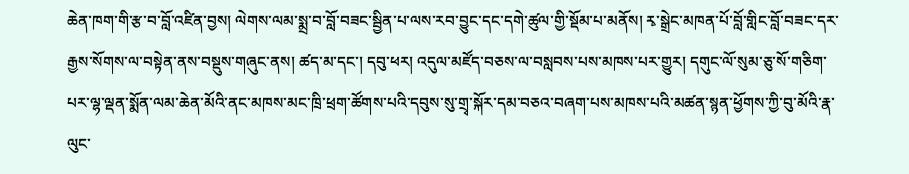ཆེན་ཁག་གི་རྩ་བ་བློ་འཛིན་བྱས། ལེགས་ལམ་སྨྲ་བ་བློ་བཟང་སྦྱིན་པ་ལས་རབ་བྱུང་དང་དགེ་ཚུལ་གྱི་སྡོམ་པ་མནོས། རྭ་སྒྲེང་མཁན་པོ་བློ་གླིང་བློ་བཟང་དར་རྒྱས་སོགས་ལ་བསྟེན་ནས་བསྡུས་གཞུང་ནས། ཚད་མ་དང་། དབུ་ཕར། འདུལ་མཛོད་བཅས་ལ་བསླབས་པས་མཁས་པར་གྱུར། དགུང་ལོ་སུམ་ཅུ་སོ་གཅིག་པར་ལྷ་ལྡན་སྨོན་ལམ་ཆེན་མོའི་ནང་མཁས་མང་ཁྲི་ཕྲག་ཚོགས་པའི་དབུས་སུ་གྲྭ་སྐོར་དམ་བཅའ་བཞག་པས་མཁས་པའི་མཚན་སྙན་ཕྱོགས་ཀྱི་བུ་མོའི་རྣ་ལུང་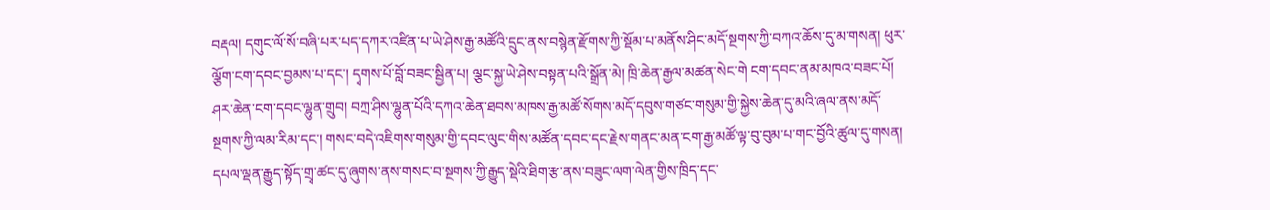བརྡལ། དགུང་ལོ་སོ་བཞི་པར་པད་དཀར་འཛིན་པ་ཡེ་ཤེས་རྒྱ་མཚོའི་དྲུང་ནས་བསྙེན་རྫོགས་ཀྱི་སྡོམ་པ་མནོས་ཤིང་མདོ་སྔགས་ཀྱི་བཀའ་ཆོས་དུ་མ་གསན། ཕུར་ལྕོག་ངག་དབང་བྱམས་པ་དང་། དྭགས་པོ་བློ་བཟང་སྦྱིན་པ། ལྕང་སྐྱ་ཡེ་ཤེས་བསྟན་པའི་སྒྲོན་མེ། ཁྲི་ཆེན་རྒྱལ་མཚན་སེང་གེ ངག་དབང་ནམ་མཁའ་བཟང་པོ། ཤར་ཆེན་ངག་དབང་ལྷུན་གྲུབ། བཀྲ་ཤིས་ལྷུན་པོའི་དཀའ་ཆེན་ཐབས་མཁས་རྒྱ་མཚོ་སོགས་མདོ་དབུས་གཙང་གསུམ་གྱི་སྐྱེས་ཆེན་དུ་མའི་ཞལ་ནས་མདོ་སྔགས་ཀྱི་ལམ་རིམ་དང་། གསང་བདེ་འཇིགས་གསུམ་གྱི་དབང་ལུང་གིས་མཚོན་དབང་དང་རྗེས་གནང་མན་ངག་རྒྱ་མཚོ་ལྟ་བུ་བུམ་པ་གང་བྱོའི་ཚུལ་དུ་གསན། དཔལ་ལྡན་རྒྱུད་སྟོད་གྲྭ་ཚང་དུ་ཞུགས་ནས་གསང་བ་སྔགས་ཀྱི་རྒྱུད་སྡེའི་ཐིག་རྩ་ནས་བཟུང་ལག་ལེན་གྱིས་ཁྲིད་དང་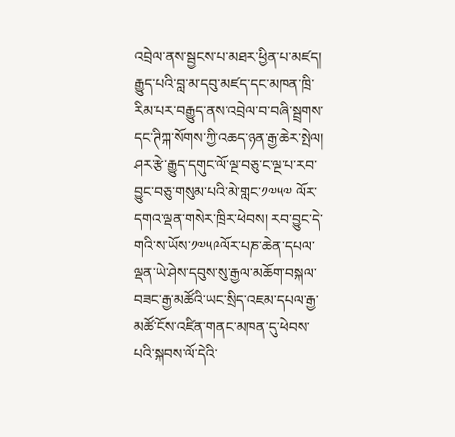འབྲེལ་ནས་སྦྱངས་པ་མཐར་ཕྱིན་པ་མཛད། རྒྱུད་པའི་བླ་མ་དབུ་མཛད་དང་མཁན་ཁྲི་རིམ་པར་བརྒྱུད་ནས་འབྲེལ་བ་བཞི་སྦྲགས་དང་ཊིཀྐ་སོགས་ཀྱི་འཆད་ཉན་རྒྱ་ཆེར་སྤེལ། ཤར་རྩེ་རྒྱུད་དགུང་ལོ་ལྔ་བཅུ་ང་ལྔ་པ་རབ་བྱུང་བཅུ་གསུམ་པའི་མེ་གླང་༡༧༥༧ ལོར་དགའ་ལྡན་གསེར་ཁྲིར་ཕེབས། རབ་བྱུང་དེ་གའི་ས་ཡོས་༡༧༥༩ལོར་པཎ་ཆེན་དཔལ་ལྡན་ཡེ་ཤེས་དབུས་སུ་རྒྱལ་མཆོག་བསྐལ་བཟང་རྒྱ་མཚོའི་ཡང་སྲིད་འཇམ་དཔལ་རྒྱ་མཚོ་ངོས་འཛིན་གནང་མཁན་དུ་ཕེབས་པའི་སྐབས་ལོ་དེའི་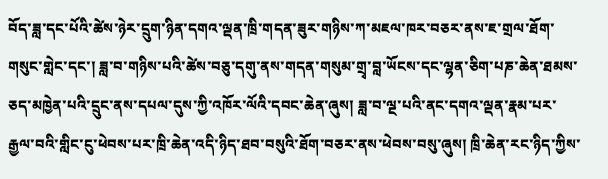བོད་ཟླ་དང་པོའི་ཚེས་ཉེར་དྲུག་ཉིན་དགའ་ལྡན་ཁྲི་གདན་ཟུར་གཉིས་ཀ་མཇལ་ཁར་བཅར་ནས་ཇ་གྲལ་ཐོག་གསུང་གླེང་དང་། ཟླ་བ་གཉིས་པའི་ཚེས་བཅུ་དགུ་ནས་གདན་གསུམ་གྲྭ་བླ་ཡོངས་དང་ལྷན་ཅིག་པཎ་ཆེན་ཐམས་ཅད་མཁྱེན་པའི་དྲུང་ནས་དཔལ་དུས་ཀྱི་འཁོར་ལོའི་དབང་ཆེན་ཞུས། ཟླ་བ་ལྔ་པའི་ནང་དགའ་ལྡན་རྣམ་པར་རྒྱལ་བའི་གླིང་ངུ་ཕེབས་པར་ཁྲི་ཆེན་འདི་ཉིད་ཐབ་བསུའི་ཐོག་བཅར་ནས་ཕེབས་བསུ་ཞུས། ཁྲི་ཆེན་རང་ཉིད་ཀྱིས་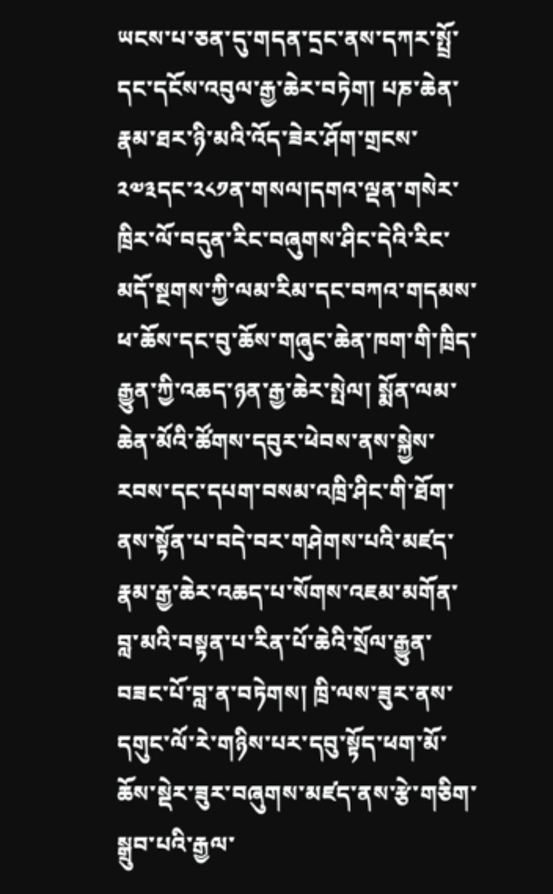ཡངས་པ་ཅན་དུ་གདན་དྲང་ནས་དཀར་སྤྲོ་དང་དངོས་འབུལ་རྒྱ་ཆེར་བཏེག། པཎ་ཆེན་རྣམ་ཐར་ཉི་མའི་འོད་ཟེར་ཤོག་གྲངས་༢༧༣དང་༢༨༡ན་གསལ།དགའ་ལྡན་གསེར་ཁྲིར་ལོ་བདུན་རིང་བཞུགས་ཤིང་དེའི་རིང་མདོ་སྔགས་ཀྱི་ལམ་རིམ་དང་བཀའ་གདམས་ཕ་ཆོས་དང་བུ་ཆོས་གཞུང་ཆེན་ཁག་གི་ཁྲིད་རྒྱུན་ཀྱི་འཆད་ཉན་རྒྱ་ཆེར་སྤེལ། སྨོན་ལམ་ཆེན་མོའི་ཚོགས་དབུར་ཕེབས་ནས་སྐྱེས་རབས་དང་དཔག་བསམ་འཁྲི་ཤིང་གི་ཐོག་ནས་སྟོན་པ་བདེ་བར་གཤེགས་པའི་མཛད་རྣམ་རྒྱ་ཆེར་འཆད་པ་སོགས་འཇམ་མགོན་བླ་མའི་བསྟན་པ་རིན་པོ་ཆེའི་སྲོལ་རྒྱུན་བཟང་པོ་བླ་ན་བཏེགས། ཁྲི་ལས་ཟུར་ནས་དགུང་ལོ་རེ་གཉིས་པར་དབུ་སྟོད་ཕག་མོ་ཆོས་སྡེར་ཟུར་བཞུགས་མཛད་ནས་རྩེ་གཅིག་སྒྲུབ་པའི་རྒྱལ་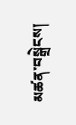མཚན་བསྒྲེངས།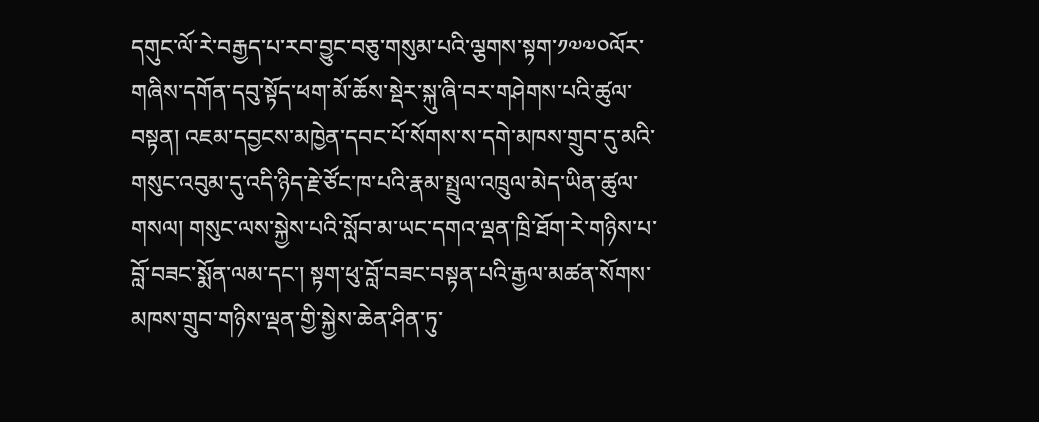དགུང་ལོ་རེ་བརྒྱད་པ་རབ་བྱུང་བཅུ་གསུམ་པའི་ལྕགས་སྟག་༡༧༧༠ལོར་གཞིས་དགོན་དབུ་སྟོད་ཕག་མོ་ཆོས་སྡེར་སྐུ་ཞི་བར་གཤེགས་པའི་ཚུལ་བསྟན། འཇམ་དབྱངས་མཁྱེན་དབང་པོ་སོགས་ས་དགེ་མཁས་གྲུབ་དུ་མའི་གསུང་འབུམ་དུ་འདི་ཉིད་རྗེ་ཙོང་ཁ་པའི་རྣམ་སྤྲུལ་འཁྲུལ་མེད་ཡིན་ཚུལ་གསལ། གསུང་ལས་སྐྱེས་པའི་སློབ་མ་ཡང་དགའ་ལྡན་ཁྲི་ཐོག་རེ་གཉིས་པ་བློ་བཟང་སྨོན་ལམ་དང་། སྟག་ཕུ་བློ་བཟང་བསྟན་པའི་རྒྱལ་མཚན་སོགས་མཁས་གྲུབ་གཉིས་ལྡན་གྱི་སྐྱེས་ཆེན་ཤིན་ཏུ་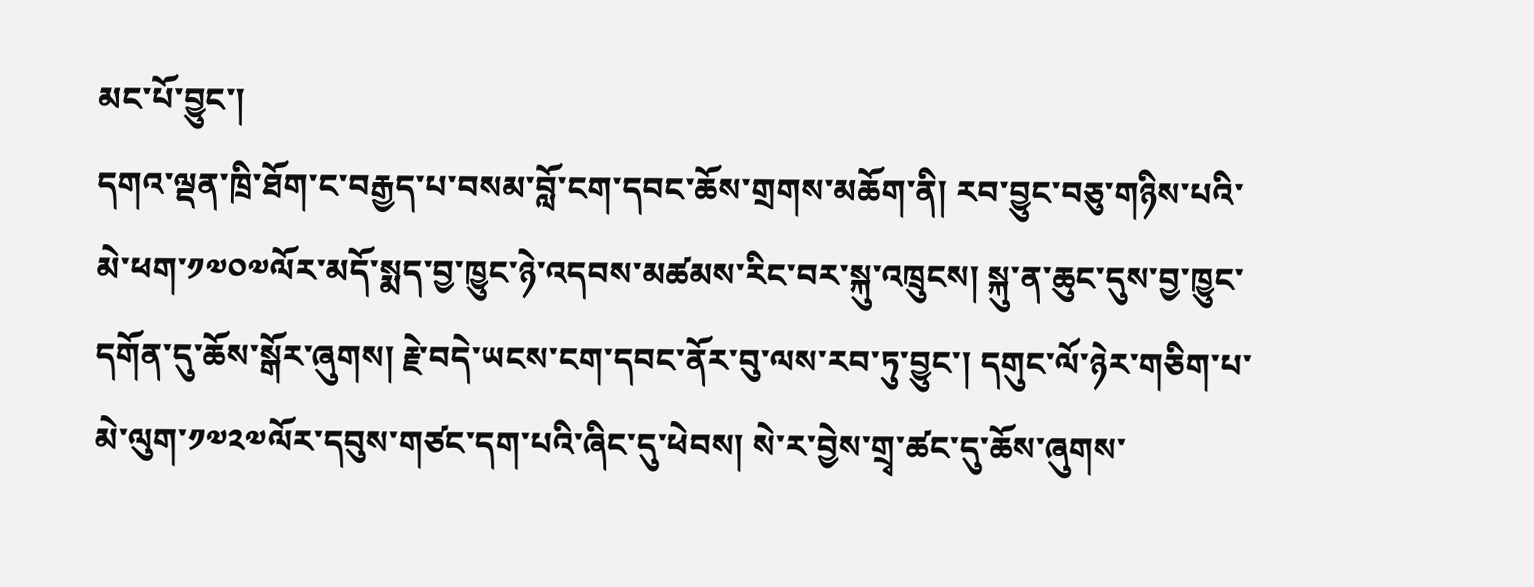མང་པོ་བྱུང་།
དགའ་ལྡན་ཁྲི་ཐོག་ང་བརྒྱད་པ་བསམ་བློ་ངག་དབང་ཆོས་གྲགས་མཆོག་ནི། རབ་བྱུང་བཅུ་གཉིས་པའི་མེ་ཕག་༡༧༠༧ལོར་མདོ་སྨད་བྱ་ཁྱུང་ཉེ་འདབས་མཚམས་རིང་བར་སྐུ་འཁྲུངས། སྐུ་ན་ཆུང་དུས་བྱ་ཁྱུང་དགོན་དུ་ཆོས་སྒོར་ཞུགས། རྗེ་བདེ་ཡངས་ངག་དབང་ནོར་བུ་ལས་རབ་ཏུ་བྱུང་། དགུང་ལོ་ཉེར་གཅིག་པ་མེ་ལུག་༡༧༢༧ལོར་དབུས་གཙང་དག་པའི་ཞིང་དུ་ཕེབས། སེ་ར་བྱེས་གྲྭ་ཚང་དུ་ཆོས་ཞུགས་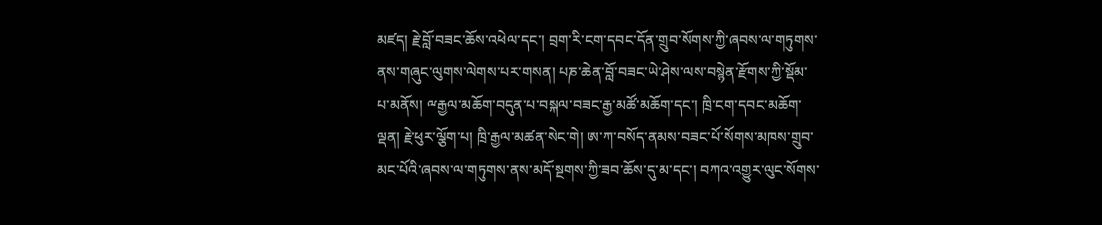མཛད། རྗེ་བློ་བཟང་ཆོས་འཕེལ་དང་། བྲག་རི་ངག་དབང་དོན་གྲུབ་སོགས་ཀྱི་ཞབས་ལ་གཏུགས་ནས་གཞུང་ལུགས་ལེགས་པར་གསན། པཎ་ཆེན་བློ་བཟང་ཡེ་ཤེས་ལས་བསྙེན་རྫོགས་ཀྱི་སྡོམ་པ་མནོས། ྋརྒྱལ་མཆོག་བདུན་པ་བསྐལ་བཟང་རྒྱ་མཚོ་མཆོག་དང་། ཁྲི་ངག་དབང་མཆོག་ལྡན། རྗེ་ཕུར་ལྕོག་པ། ཁྲི་རྒྱལ་མཚན་སེང་གེ། ཨ་ཀ་བསོད་ནམས་བཟང་པོ་སོགས་མཁས་གྲུབ་མང་པོའི་ཞབས་ལ་གཏུགས་ནས་མདོ་སྔགས་ཀྱི་ཟབ་ཆོས་དུ་མ་དང་། བཀའ་འགྱུར་ལུང་སོགས་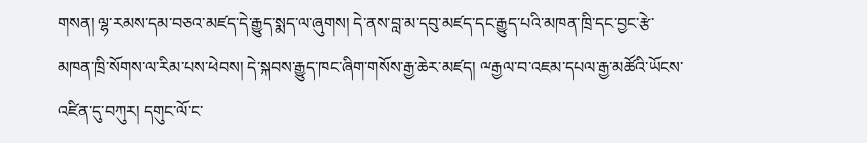གསན། ལྷ་རམས་དམ་བཅའ་མཛད་དེ་རྒྱུད་སྨད་ལ་ཞུགས། དེ་ནས་བླ་མ་དབུ་མཛད་དང་རྒྱུད་པའི་མཁན་ཁྲི་དང་བྱང་རྩེ་མཁན་ཁྲི་སོགས་ལ་རིམ་པས་ཕེབས། དེ་སྐབས་རྒྱུད་ཁང་ཞིག་གསོས་རྒྱ་ཆེར་མཛད། ྋརྒྱལ་བ་འཇམ་དཔལ་རྒྱ་མཚོའི་ཡོངས་འཛིན་དུ་བཀུར། དགུང་ལོ་ང་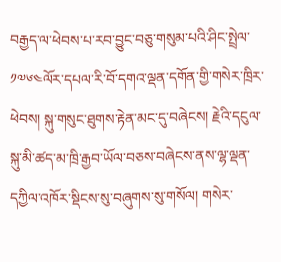བརྒྱད་ལ་ཕེབས་པ་རབ་བྱུང་བཅུ་གསུམ་པའི་ཤིང་སྤྲེལ་༡༧༦༤ལོར་དཔལ་རི་བོ་དགའ་ལྡན་དགོན་གྱི་གསེར་ཁྲིར་ཕེབས། སྐུ་གསུང་ཐུགས་རྟེན་མང་དུ་བཞེངས། རྗེའི་དངུལ་སྐུ་མི་ཚད་མ་ཁྲི་རྒྱབ་ཡོལ་བཅས་བཞེངས་ནས་ལྷ་ལྡན་དཀྱིལ་འཁོར་སྡིངས་སུ་བཞུགས་སུ་གསོལ། གསེར་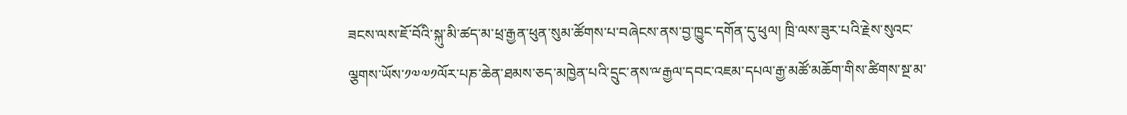ཟངས་ལས་ཇོ་བོའི་སྐུ་མི་ཚད་མ་ཕྲ་རྒྱན་ཕུན་སུམ་ཚོགས་པ་བཞེངས་ནས་བྱ་ཁྱུང་དགོན་དུ་ཕུལ། ཁྲི་ལས་ཟུར་པའི་རྗེས་སུའང་ལྕགས་ཡོས་༡༧༧༡ལོར་པཎ་ཆེན་ཐམས་ཅད་མཁྱེན་པའི་དྲུང་ནས་ྋརྒྱལ་དབང་འཇམ་དཔལ་རྒྱ་མཚོ་མཆོག་གིས་ཚིགས་སྔ་མ་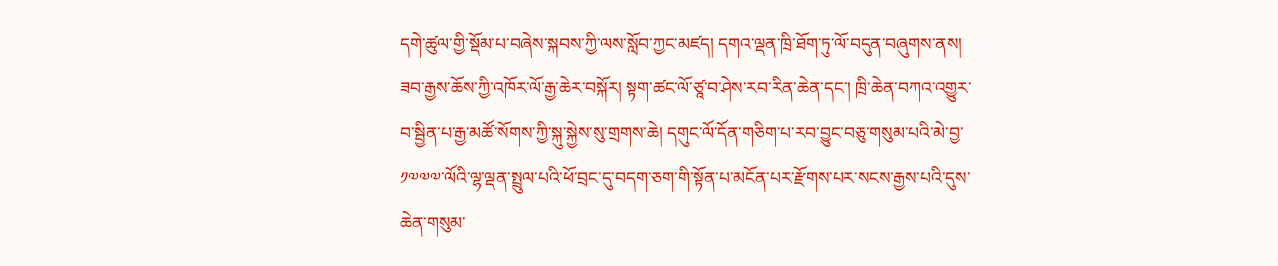དགེ་ཚུལ་གྱི་སྡོམ་པ་བཞེས་སྐབས་ཀྱི་ལས་སློབ་ཀྱང་མཛད། དགའ་ལྡན་ཁྲི་ཐོག་ཏུ་ལོ་བདུན་བཞུགས་ནས། ཟབ་རྒྱས་ཆོས་ཀྱི་འཁོར་ལོ་རྒྱ་ཆེར་བསྐོར། སྟག་ཚང་ལོ་ཙཱ་བ་ཤེས་རབ་རིན་ཆེན་དང་། ཁྲི་ཆེན་བཀའ་འགྱུར་བ་སྦྱིན་པ་རྒྱ་མཚོ་སོགས་ཀྱི་སྐུ་སྐྱེས་སུ་གྲགས་ཆེ། དགུང་ལོ་དོན་གཅིག་པ་རབ་བྱུང་བཅུ་གསུམ་པའི་མེ་བྱ་༡༧༧༧་ལོའི་ལྷ་ལྡན་སྤྲུལ་པའི་ཕོ་བྲང་དུ་བདག་ཅག་གི་སྟོན་པ་མངོན་པར་རྫོགས་པར་སངས་རྒྱས་པའི་དུས་ཆེན་གསུམ་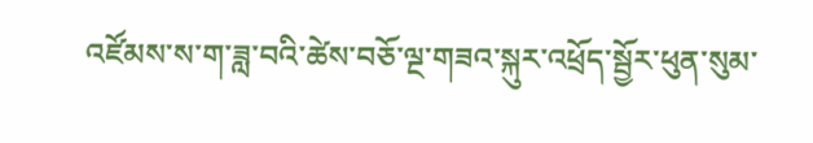འཛོམས་ས་ག་ཟླ་བའི་ཚེས་བཅོ་ལྔ་གཟའ་སྐུར་འཕྲོད་སྦྱོར་ཕུན་སུམ་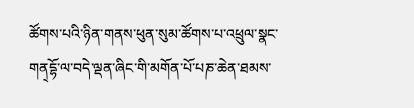ཚོགས་པའི་ཉིན་གནས་ཕུན་སུམ་ཚོགས་པ་འཕྲུལ་སྣང་གན྄དྷོ་ལ་བདེ་ལྡན་ཞིང་གི་མགོན་པོ་པཎ་ཆེན་ཐམས་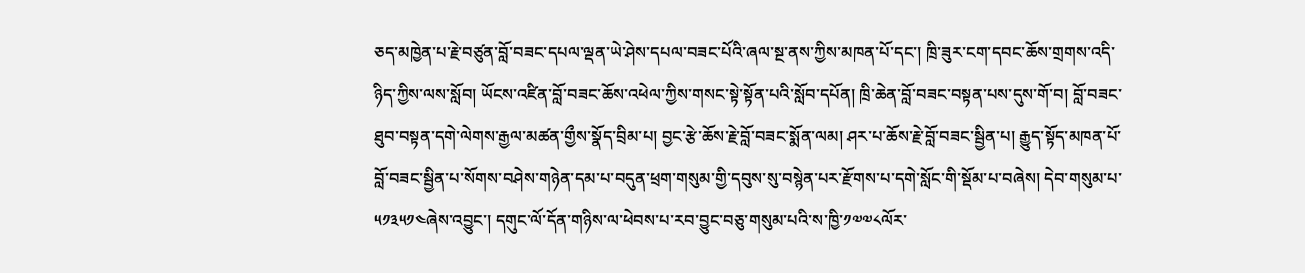ཅད་མཁྱེན་པ་རྗེ་བཙུན་བློ་བཟང་དཔལ་ལྡན་ཡེ་ཤེས་དཔལ་བཟང་པོའི་ཞལ་སྔ་ནས་ཀྱིས་མཁན་པོ་དང་། ཁྲི་ཟུར་ངག་དབང་ཆོས་གྲགས་འདི་ཉིད་ཀྱིས་ལས་སློབ། ཡོངས་འཛིན་བློ་བཟང་ཆོས་འཕེལ་ཀྱིས་གསང་སྟེ་སྟོན་པའི་སློབ་དཔོན། ཁྲི་ཆེན་བློ་བཟང་བསྟན་པས་དུས་གོ་བ། བློ་བཟང་ཐུབ་བསྟན་དགེ་ལེགས་རྒྱལ་མཚན་གྱྀས་སྣོད་བྲིམ་པ། བྱང་རྩེ་ཆོས་རྗེ་བློ་བཟང་སྨོན་ལམ། ཤར་པ་ཆོས་རྗེ་བློ་བཟང་སྦྱིན་པ། རྒྱུད་སྟོད་མཁན་པོ་བློ་བཟང་སྦྱིན་པ་སོགས་བཤེས་གཉེན་དམ་པ་བདུན་ཕྲག་གསུམ་གྱི་དབུས་སུ་བསྙེན་པར་རྫོགས་པ་དགེ་སློང་གི་སྡོམ་པ་བཞེས། དེབ་གསུམ་པ་༥༡༣༥༡༤ཞེས་འབྱུང་། དགུང་ལོ་དོན་གཉིས་ལ་ཕེབས་པ་རབ་བྱུང་བཅུ་གསུམ་པའི་ས་ཁྱི་༡༧༧༨ལོར་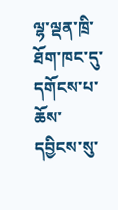ལྷ་ལྡན་ཁྲི་ཐོག་ཁང་དུ་དགོངས་པ་ཆོས་དབྱིངས་སུ་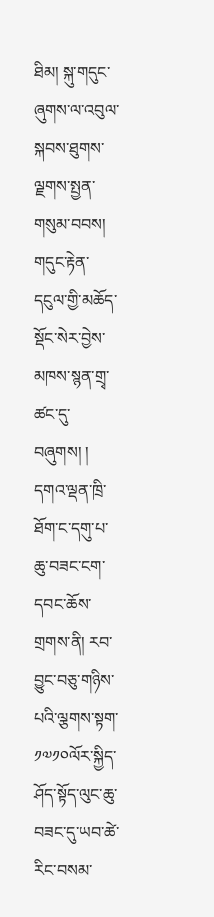ཐིམ། སྐུ་གདུང་ཞུགས་ལ་འབུལ་སྐབས་ཐུགས་ལྗགས་སྤྱན་གསུམ་བབས། གདུང་རྟེན་དངུལ་གྱི་མཆོད་སྡོང་སེར་བྱེས་མཁས་སྙན་གྲྭ་ཚང་དུ་བཞུགས། །
དགའ་ལྡན་ཁྲི་ཐོག་ང་དགུ་པ་ཆུ་བཟང་ངག་དབང་ཆོས་གྲགས་ནི། རབ་བྱུང་བཅུ་གཉིས་པའི་ལྕགས་སྟག་༡༧༡༠ལོར་སྐྱིད་ཤོད་སྟོད་ལུང་ཆུ་བཟང་དུ་ཡབ་ཚེ་རིང་བསམ་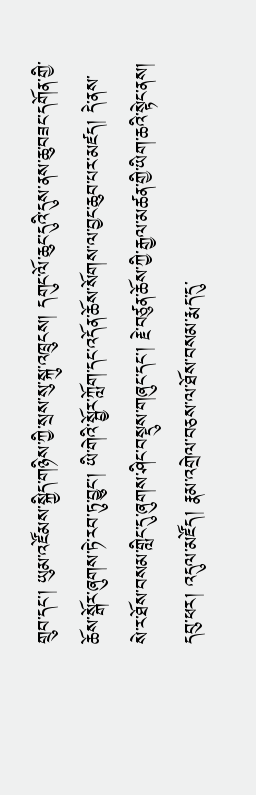གྲུབ་དང་། ཡུམ་འཛོམས་སྐྱིད་གཉིས་ཀྱི་སྲས་སུ་སྐུ་འཁྲུངས། དགུང་ལོ་ཆུང་དུའི་དུས་ནས་ཆུ་བཟང་དགོན་གྱི་ཆོས་སྒོར་ཞུགས་ཏེ་རབ་ཏུ་བྱུང་། ཡི་གེའི་སྦྱོར་ཀློག་དང་འདོན་ཆོས་སོགས་ལ་བྱང་ཆུབ་པར་མཛད། དེ་ནས་སེ་ར་ཐོས་བསམ་གླིང་དུ་ཞུགས་ཤིང་བསྡུས་གཞུང་དང་། རྗེ་བཙུན་ཆོས་ཀྱི་རྒྱལ་མཚན་གྱི་ཡིག་ཆའི་སྟེང་ནས། དབུ་ཕར། འདུལ་མཛོད། རྣམ་འགྲེལ་བཅས་ལ་ཐོས་བསམ་རྨད་དུ་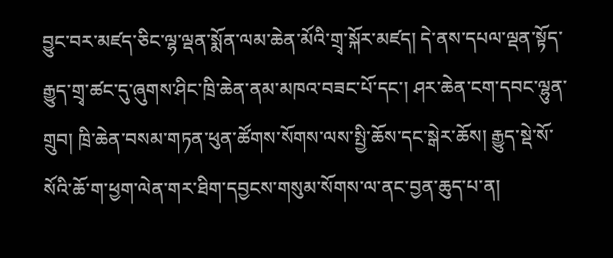བྱུང་བར་མཛད་ཅིང་ལྷ་ལྡན་སྨོན་ལམ་ཆེན་མོའི་གྲྭ་སྐོར་མཛད། དེ་ནས་དཔལ་ལྡན་སྟོད་རྒྱུད་གྲྭ་ཚང་དུ་ཞུགས་ཤིང་ཁྲི་ཆེན་ནམ་མཁའ་བཟང་པོ་དང་། ཤར་ཆེན་ངག་དབང་ལྷུན་གྲུབ། ཁྲི་ཆེན་བསམ་གཏན་ཕུན་ཚོགས་སོགས་ལས་སྤྱི་ཆོས་དང་སྒེར་ཆོས། རྒྱུད་སྡེ་སོ་སོའི་ཆོ་ག་ཕྱག་ལེན་གར་ཐིག་དབྱངས་གསུམ་སོགས་ལ་ནང་བྱན་ཆུད་པ་ན།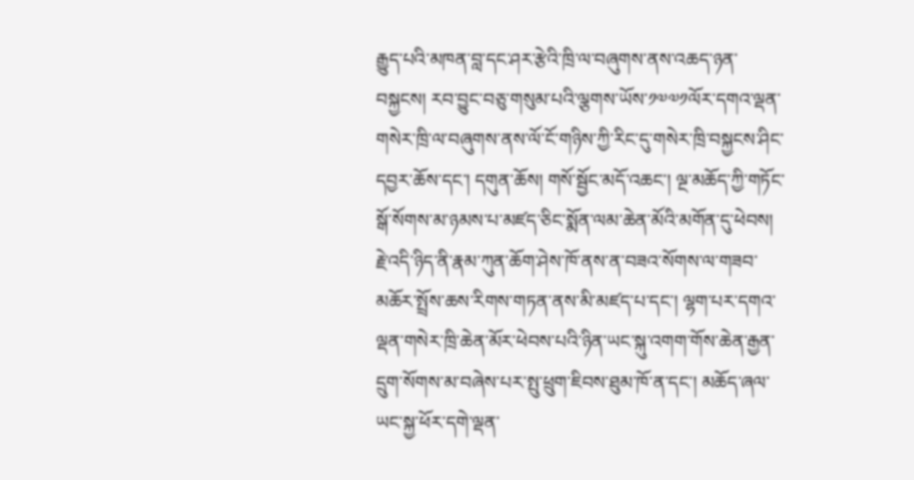རྒྱུད་པའི་མཁན་བླ་དང་ཤར་རྩེའི་ཁྲི་ལ་བཞུགས་ནས་འཆད་ཉན་བསྐྱངས། རབ་བྱུང་བཅུ་གསུམ་པའི་ལྕགས་ཡོས་༡༧༧༡ལོར་དགའ་ལྡན་གསེར་ཁྲི་ལ་བཞུགས་ནས་ལོ་ངོ་གཉིས་ཀྱི་རིང་དུ་གསེར་ཁྲི་བསྐྱངས་ཤིང་དབྱར་ཆོས་དང་། དགུན་ཆོས། གསོ་སྦྱོང་མདོ་འཆང་། ལྔ་མཆོད་ཀྱི་གཏོང་སྒོ་སོགས་མ་ཉམས་པ་མཛད་ཅིང་སྨོན་ལམ་ཆེན་མོའི་མགོན་དུ་ཕེབས། རྗེ་འདི་ཉིད་ནི་རྣམ་ཀུན་ཆོག་ཤེས་ཁོ་ནས་ན་བཟའ་སོགས་ལ་གཟབ་མཆོར་སྤྲོས་ཆས་རིགས་གཏན་ནས་མི་མཛད་པ་དང་། ལྷག་པར་དགའ་ལྡན་གསེར་ཁྲི་ཆེན་མོར་ཕེབས་པའི་ཉིན་ཡང་སྐུ་འགག་གོས་ཆེན་རྒྱན་དྲུག་སོགས་མ་བཞེས་པར་སྤུ་ཕྲུག་ཇིབས་ཐུམ་ཁོ་ན་དང་། མཆོད་ཞལ་ཡང་སྐྱ་ཕོར་དགེ་ལྡན་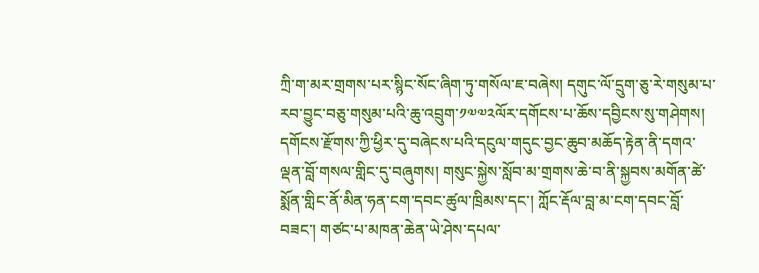ཀྲི་ག་མར་གྲགས་པར་སྙིང་སོང་ཞིག་ཏུ་གསོལ་ཇ་བཞེས། དགུང་ལོ་དྲུག་ཅུ་རེ་གསུམ་པ་རབ་བྱུང་བཅུ་གསུམ་པའི་ཆུ་འབྲུག་༡༧༧༢ལོར་དགོངས་པ་ཆོས་དབྱིངས་སུ་གཤེགས། དགོངས་རྫོགས་ཀྱི་ཕྱིར་དུ་བཞེངས་པའི་དངུལ་གདུང་བྱང་ཆུབ་མཆོད་རྟེན་ནི་དགའ་ལྡན་བློ་གསལ་གླིང་དུ་བཞུགས། གསུང་སྐྱེས་སློབ་མ་གྲགས་ཆེ་བ་ནི་སྐྱབས་མགོན་ཚེ་སྨོན་གླིང་ནོ་མིན་ཧན་ངག་དབང་ཚུལ་ཁྲིམས་དང་། ཀློང་རྡོལ་བླ་མ་ངག་དབང་བློ་བཟང་། གཙང་པ་མཁན་ཆེན་ཡེ་ཤེས་དཔལ་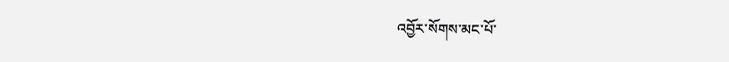འབྱོར་སོགས་མང་པོ་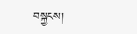བསྐྱངས།